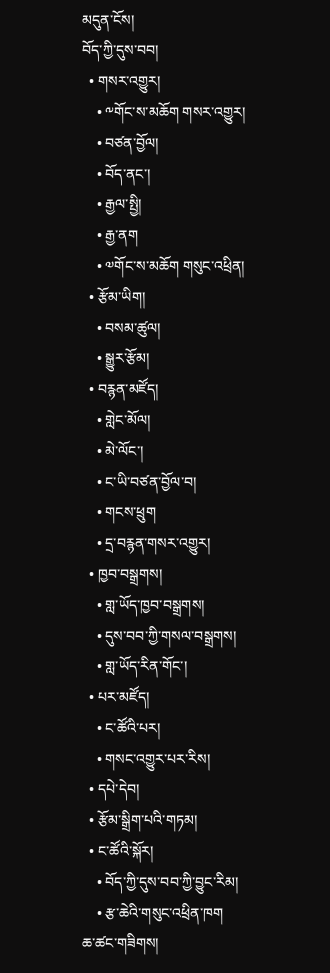མདུན་ངོས།
བོད་ཀྱི་དུས་བབ།
  • གསར་འགྱུར།
    • ༸གོང་ས་མཆོག གསར་འགྱུར།
    • བཙན་བྱོལ།
    • བོད་ནང་།
    • རྒྱལ་སྤྱི།
    • རྒྱ་ནག
    • ༧གོང་ས་མཆོག གསུང་འཕྲིན།
  • རྩོམ་ཡིག།
    • བསམ་ཚུལ།
    • སྒྱུར་རྩོམ།
  • བརྙན་མཛོད།
    • གླེང་མོལ།
    • མེ་ལོང་།
    • ང་ཡི་བཙན་བྱོལ་བ།
    • གངས་ཕྲུག
    • དྲ་བརྙན་གསར་འགྱུར།
  • ཁྱབ་བསྒྲགས།
    • གླ་ཡོད་ཁྱབ་བསྒྲགས།
    • དུས་བབ་ཀྱི་གསལ་བསྒྲགས།
    • གླ་ཡོད་རིན་གོང་།
  • པར་མཛོད།
    • ང་ཚོའི་པར།
    • གསང་འགྱུར་པར་རིས།
  • དཔེ་དེབ།
  • རྩོམ་སྒྲིག་པའི་གཏམ།
  • ང་ཚོའི་སྐོར།
    • བོད་ཀྱི་དུས་བབ་ཀྱི་བྱུང་རིམ།
    • རྩ་ཆེའི་གསུང་འཕྲིན་ཁག
ཆ་ཚང་གཟིགས།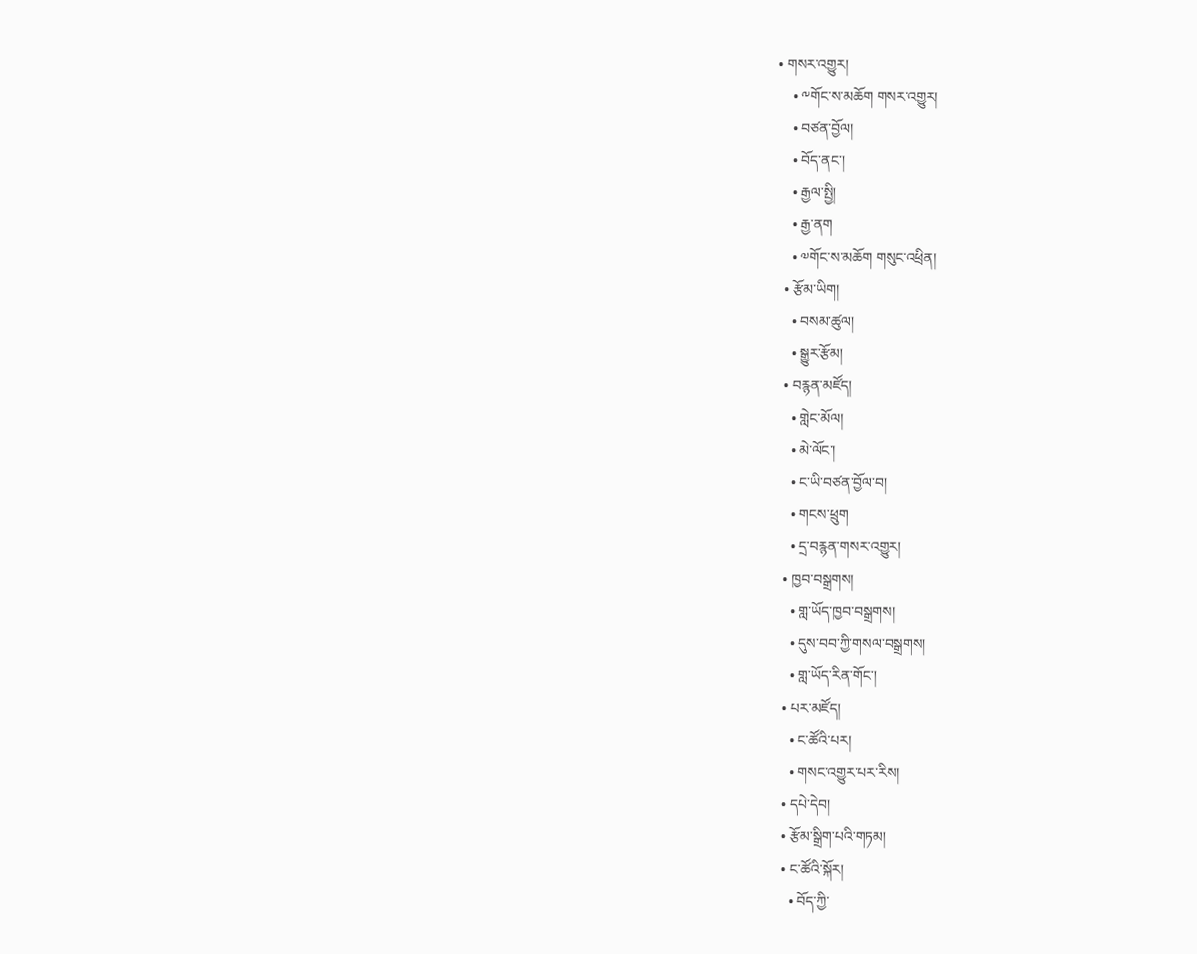• གསར་འགྱུར།
    • ༸གོང་ས་མཆོག གསར་འགྱུར།
    • བཙན་བྱོལ།
    • བོད་ནང་།
    • རྒྱལ་སྤྱི།
    • རྒྱ་ནག
    • ༧གོང་ས་མཆོག གསུང་འཕྲིན།
  • རྩོམ་ཡིག།
    • བསམ་ཚུལ།
    • སྒྱུར་རྩོམ།
  • བརྙན་མཛོད།
    • གླེང་མོལ།
    • མེ་ལོང་།
    • ང་ཡི་བཙན་བྱོལ་བ།
    • གངས་ཕྲུག
    • དྲ་བརྙན་གསར་འགྱུར།
  • ཁྱབ་བསྒྲགས།
    • གླ་ཡོད་ཁྱབ་བསྒྲགས།
    • དུས་བབ་ཀྱི་གསལ་བསྒྲགས།
    • གླ་ཡོད་རིན་གོང་།
  • པར་མཛོད།
    • ང་ཚོའི་པར།
    • གསང་འགྱུར་པར་རིས།
  • དཔེ་དེབ།
  • རྩོམ་སྒྲིག་པའི་གཏམ།
  • ང་ཚོའི་སྐོར།
    • བོད་ཀྱི་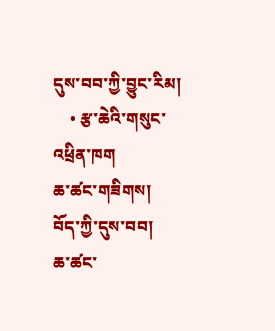དུས་བབ་ཀྱི་བྱུང་རིམ།
    • རྩ་ཆེའི་གསུང་འཕྲིན་ཁག
ཆ་ཚང་གཟིགས།
བོད་ཀྱི་དུས་བབ།
ཆ་ཚང་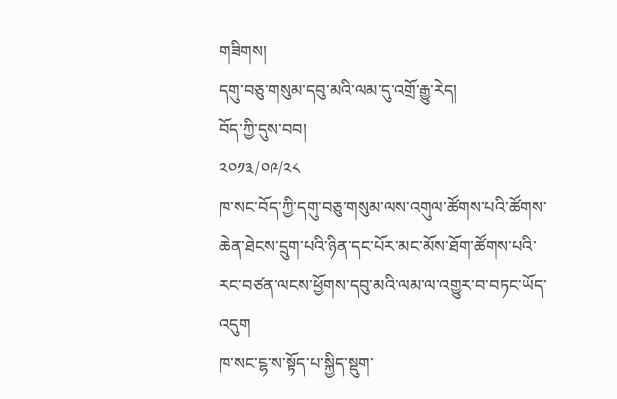གཟིགས།
དགུ་བཅུ་གསུམ་དབུ་མའི་ལམ་དུ་འགྲོ་རྒྱུ་རེད།
བོད་ཀྱི་དུས་བབ།
༢༠༡༣/༠༩/༢༨
ཁ་སང་བོད་ཀྱི་དགུ་བཅུ་གསུམ་ལས་འགུལ་ཚོགས་པའི་ཚོགས་ཆེན་ཐེངས་དྲུག་པའི་ཉིན་དང་པོར་མང་མོས་ཐོག་ཚོགས་པའི་རང་བཙན་ལངས་ཕྱོགས་དབུ་མའི་ལམ་ལ་འགྱུར་བ་བཏང་ཡོད་འདུག
ཁ་སང་ངྷ་ས་སྟོད་པ་སྐྱིད་སྡུག་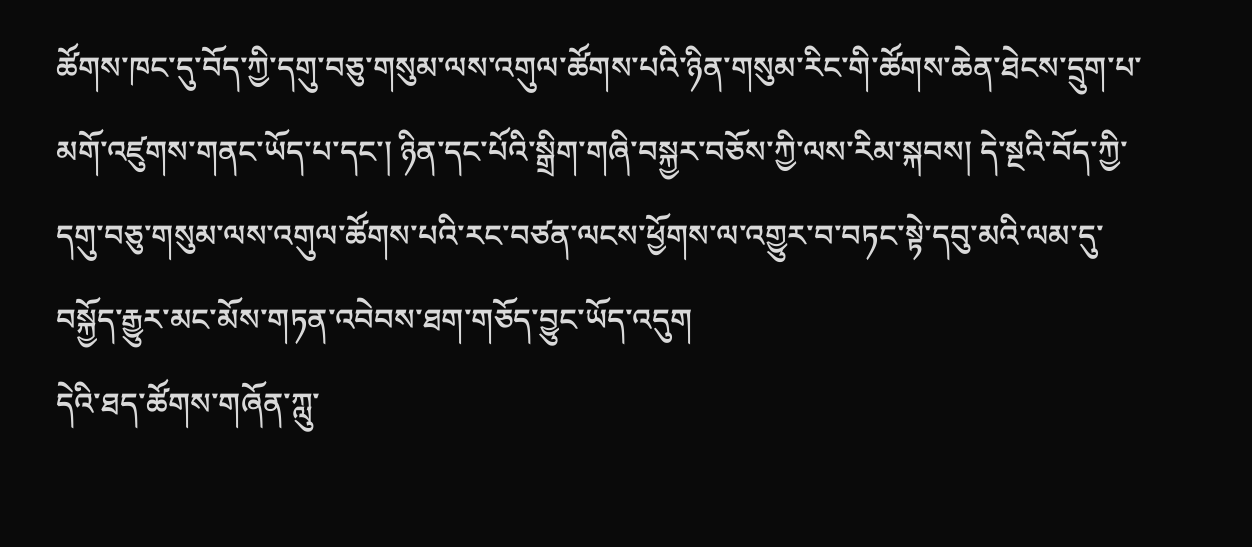ཚོགས་ཁང་དུ་བོད་ཀྱི་དགུ་བཅུ་གསུམ་ལས་འགུལ་ཚོགས་པའི་ཉིན་གསུམ་རིང་གི་ཚོགས་ཆེན་ཐེངས་དྲུག་པ་མགོ་འཛུགས་གནང་ཡོད་པ་དང་། ཉིན་དང་པོའི་སྒྲིག་གཞི་བསྐྱར་བཅོས་ཀྱི་ལས་རིམ་སྐབས། དེ་སྔའི་བོད་ཀྱི་དགུ་བཅུ་གསུམ་ལས་འགུལ་ཚོགས་པའི་རང་བཙན་ལངས་ཕྱོགས་ལ་འགྱུར་བ་བཏང་སྟེ་དབུ་མའི་ལམ་དུ་བསྐྱོད་རྒྱུར་མང་མོས་གཏན་འབེབས་ཐག་གཅོད་བྱུང་ཡོད་འདུག
དེའི་ཐད་ཚོགས་གཞོན་ཀླུ་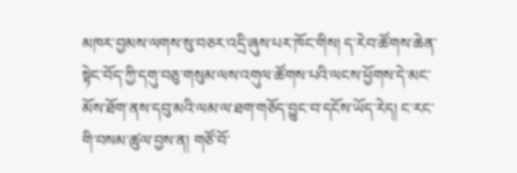མཁར་བྱམས་ལགས་སུ་བཅར་འདྲི་ཞུས་པར་ཁོང་གིས། ད་རེབ་ཚོགས་ཆེན་སྟེང་བོད་ཀྱི་དགུ་བཅུ་གསུམ་ལས་འགུལ་ཚོགས་པའི་ལངས་ཕྱོགས་དེ་མང་མོས་ཐོག་ནས་དབུ་མའི་ལམ་ལ་ཐག་གཅོད་བྱུང་བ་དངོས་ཡོད་རེད། ང་རང་གི་བསམ་ཚུལ་བྱས་ན། གཙོ་བོ་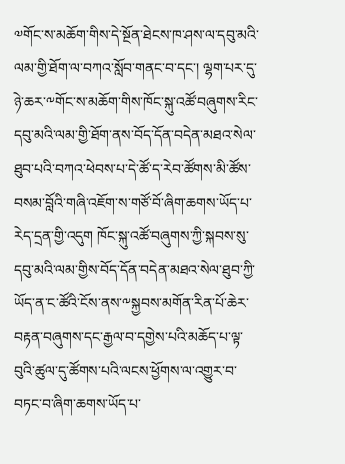༧གོང་ས་མཆོག་གིས་དེ་སྔོན་ཐེངས་ཁ་ཤས་ལ་དབུ་མའི་ལམ་གྱི་ཐོག་ལ་བཀའ་སློབ་གནང་བ་དང་། ལྷག་པར་དུ་ཉེ་ཆར་༸གོང་ས་མཆོག་གིས་ཁོང་སྐུ་འཚོ་བཞུགས་རིང་དབུ་མའི་ལམ་གྱི་ཐོག་ནས་བོད་དོན་བདེན་མཐའ་སེལ་ཐུབ་པའི་བཀའ་ཕེབས་པ་དེ་ཚོ་ད་རེབ་ཚོགས་མི་ཚོས་བསམ་བློའི་གཞི་འཇོག་ས་གཙོ་བོ་ཞིག་ཆགས་ཡོད་པ་རེད་དྲན་གྱི་འདུག ཁོང་སྐུ་འཚོ་བཞུགས་ཀྱི་སྐབས་སུ་དབུ་མའི་ལམ་གྱིས་བོད་དོན་བདེན་མཐའ་སེལ་ཐུབ་ཀྱི་ཡོད་ན་ང་ཚོའི་ངོས་ནས་༸སྐྱབས་མགོན་ཪིན་པོ་ཆེར་བརྟན་བཞུགས་དང་རྒྱལ་བ་དགྱེས་པའི་མཆོད་པ་ལྟ་བུའི་ཚུལ་དུ་ཚོགས་པའི་ལངས་ཕྱོགས་ལ་འགྱུར་བ་བཏང་བ་ཞིག་ཆགས་ཡོད་པ་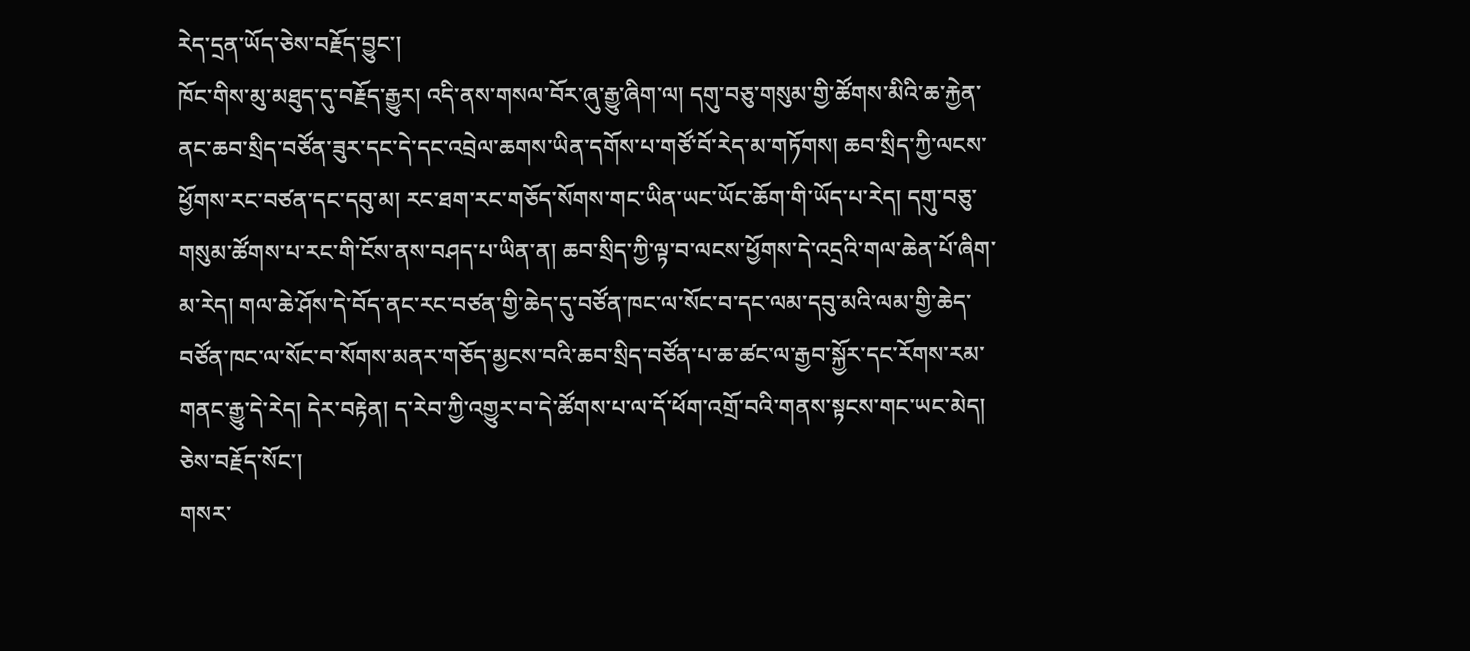རེད་དྲན་ཡོད་ཅེས་བརྗོད་བྱུང་།
ཁོང་གིས་མུ་མཐུད་དུ་བརྗོད་རྒྱུར། འདི་ནས་གསལ་བོར་ཞུ་རྒྱུ་ཞིག་ལ། དགུ་བཅུ་གསུམ་གྱི་ཚོགས་མིའི་ཆ་རྐྱེན་ནང་ཆབ་སྲིད་བཙོན་ཟུར་དང་དེ་དང་འབྲེལ་ཆགས་ཡིན་དགོས་པ་གཙོ་བོ་རེད་མ་གཏོགས། ཆབ་སྲིད་ཀྱི་ལངས་ཕྱོགས་རང་བཙན་དང་དབུ་མ། རང་ཐག་རང་གཅོད་སོགས་གང་ཡིན་ཡང་ཡོང་ཆོག་གི་ཡོད་པ་རེད། དགུ་བཅུ་གསུམ་ཚོགས་པ་རང་གི་ངོས་ནས་བཤད་པ་ཡིན་ན། ཆབ་སྲིད་ཀྱི་ལྟ་བ་ལངས་ཕྱོགས་དེ་འདྲའི་གལ་ཆེན་པོ་ཞིག་མ་རེད། གལ་ཆེ་ཤོས་དེ་བོད་ནང་རང་བཙན་གྱི་ཆེད་དུ་བཙོན་ཁང་ལ་སོང་བ་དང་ལམ་དབུ་མའི་ལམ་གྱི་ཆེད་བཙོན་ཁང་ལ་སོང་བ་སོགས་མནར་གཅོད་མྱངས་བའི་ཆབ་སྲིད་བཙོན་པ་ཆ་ཚང་ལ་རྒྱབ་སྐྱོར་དང་རོགས་རམ་གནང་རྒྱུ་དེ་རེད། དེར་བརྟེན། ད་རེབ་ཀྱི་འགྱུར་བ་དེ་ཚོགས་པ་ལ་དོ་ཕོག་འགྲོ་བའི་གནས་སྟངས་གང་ཡང་མེད། ཅེས་བརྗོད་སོང་།
གསར་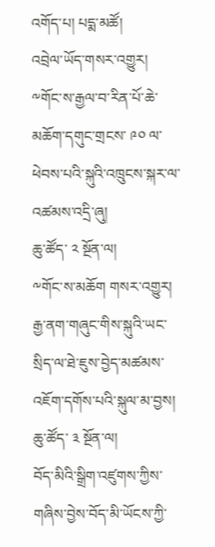འགོད་པ། པདྨ་མཚོ།
འབྲེལ་ཡོད་གསར་འགྱུར།
༸གོང་ས་རྒྱལ་བ་རིན་པོ་ཆེ་མཆོག་དགུང་གྲངས་ ༩༠ ལ་ཕེབས་པའི་སྐུའི་འཁྲུངས་སྐར་ལ་འཚམས་འདྲི་ཞུ།
ཆུ་ཚོད་ ༢ སྔོན་ལ།
༸གོང་ས་མཆོག གསར་འགྱུར།
རྒྱ་ནག་གཞུང་གིས་སྐུའི་ཡང་སྲིད་ལ་ཐེ་ཇུས་བྱེད་མཚམས་འཇོག་དགོས་པའི་སྐུལ་མ་བྱས།
ཆུ་ཚོད་ ༣ སྔོན་ལ།
བོད་མིའི་སྒྲིག་འཛུགས་ཀྱིས་གཞིས་བྱེས་བོད་མི་ཡོངས་ཀྱི་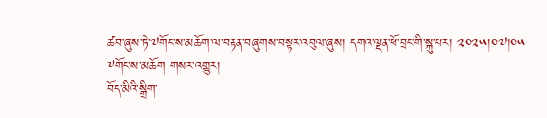ཚབ་ཞུས་ཏེ་༧གོང་ས་མཆོག་ལ་བརྟན་བཞུགས་བསྟར་འབུལ་ཞུས། དགའ་ལྡན་ཕོ་བྲང་གི་སྐུ་པར། ༢༠༢༥།༠༧།༠༥
༸གོང་ས་མཆོག གསར་འགྱུར།
བོད་མིའི་སྒྲིག་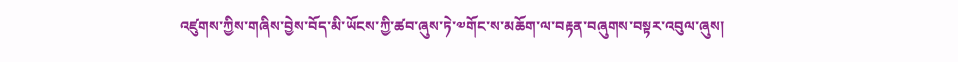འཛུགས་ཀྱིས་གཞིས་བྱེས་བོད་མི་ཡོངས་ཀྱི་ཚབ་ཞུས་ཏེ་༧གོང་ས་མཆོག་ལ་བརྟན་བཞུགས་བསྟར་འབུལ་ཞུས།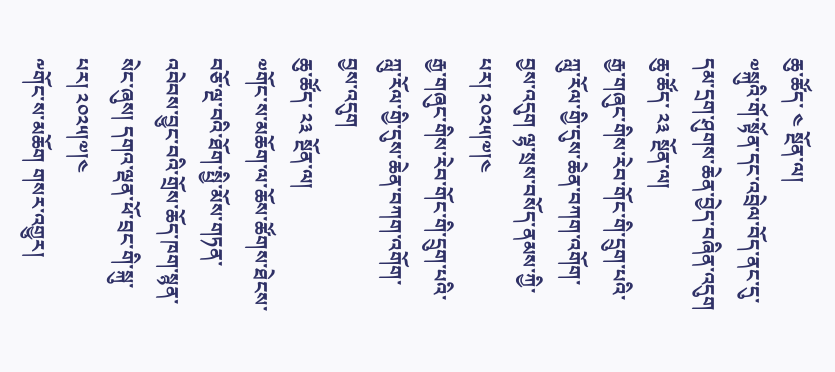ཆུ་ཚོད་ ༤ སྔོན་ལ།
༧སྐུའི་གོ་སྟོན་དང་འབྲེལ་བོད་ནང་དུ་དམ་དྲག་ཤུགས་ཆེན་བྱེད་བཞིན་འདུག
ཆུ་ཚོད་ ༢༣ སྔོན་ལ།
རྒྱ་གཞུང་གིས་རེབ་གོང་གི་དྲུག་པའི་ཀླུ་རོལ་གྱི་དུས་ཆེན་བཀག་འགོག་བྱས་འདུག ལྷ་སྲས་བསོད་ནམས་ཀྱི་པར། ༢༠༢༥།༧།༤
རྒྱ་གཞུང་གིས་རེབ་གོང་གི་དྲུག་པའི་ཀླུ་རོལ་གྱི་དུས་ཆེན་བཀག་འགོག་བྱས་འདུག
ཆུ་ཚོད་ ༢༣ སྔོན་ལ།
༧གོང་ས་མཆོག་ལ་ཆོས་ཚོགས་ཐེངས་བཅོ་ལྔ་བའི་ཐོག་སྤྱི་མོས་གཏན་འབེབས་བྱུང་བའི་གྲོས་ཆོད་ཁག་སྙན་སེང་ཞུས། དགའ་ལྡན་ཕོ་བྲང་གི་སྐུ་པར། ༢༠༢༥།༧།༤
༸གོང་ས་མཆོག གསར་འགྱུར།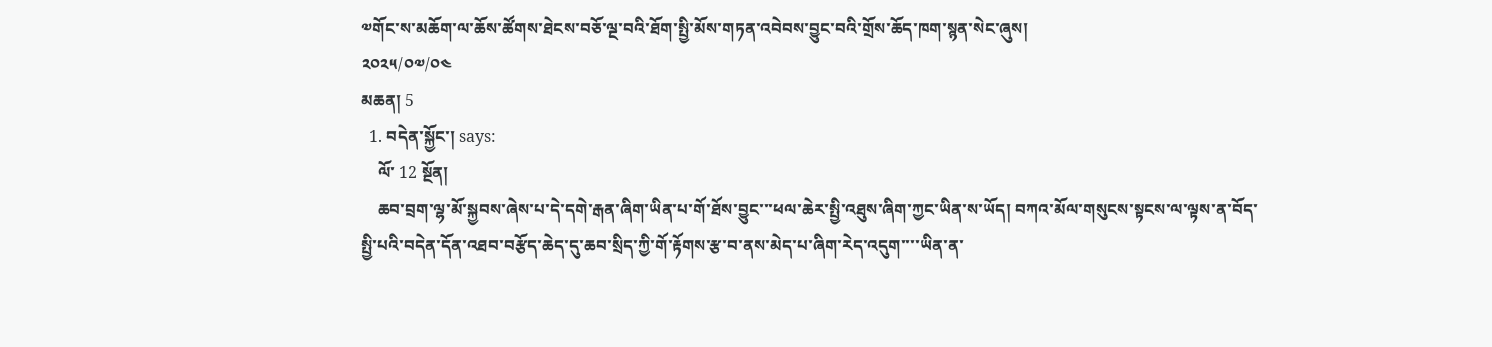༧གོང་ས་མཆོག་ལ་ཆོས་ཚོགས་ཐེངས་བཅོ་ལྔ་བའི་ཐོག་སྤྱི་མོས་གཏན་འབེབས་བྱུང་བའི་གྲོས་ཆོད་ཁག་སྙན་སེང་ཞུས།
༢༠༢༥/༠༧/༠༤
མཆན། 5
  1. བདེན་སྐྱོང་། says:
    ལོ་ 12 སྔོན།
    ཆབ་བྲག་ལྷ་མོ་སྐྱབས་ཞེས་པ་དེ་དགེ་རྒན་ཞིག་ཡིན་པ་གོ་ཐོས་བྱུང་་་ཕལ་ཆེར་སྤྱི་འཐུས་ཞིག་ཀྱང་ཡིན་ས་ཡོད། བཀའ་མོལ་གསུངས་སྟངས་ལ་ལྟས་ན་བོད་སྤྱི་པའི་བདེན་དོན་འཐབ་བརྩོད་ཆེད་དུ་ཆབ་སྲིད་ཀྱི་གོ་རྟོགས་རྩ་བ་ནས་མེད་པ་ཞིག་རེད་འདུག་་་་ཡིན་ན་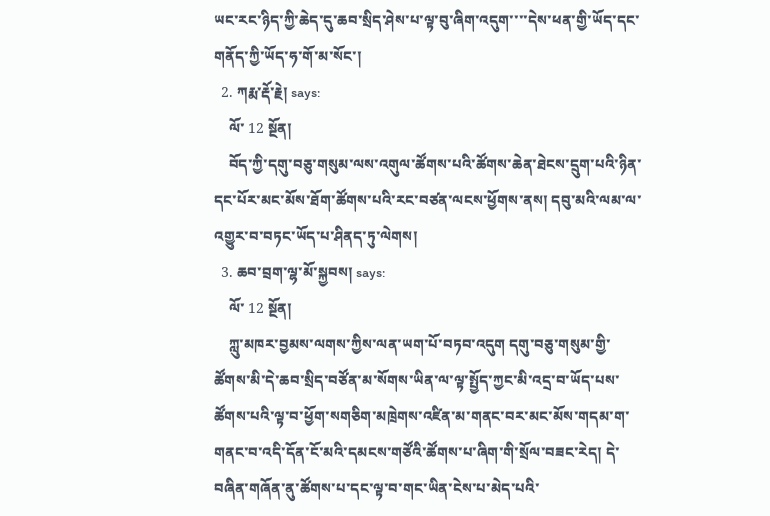ཡང་རང་ཉིད་ཀྱི་ཆེད་དུ་ཆབ་སྲིད་ཤེས་པ་ལྟ་བུ་ཞིག་འདུག་་་་དེས་ཕན་གྱི་ཡོད་དང་གནོད་ཀྱི་ཡོད་ཧ་གོ་མ་སོང་།
  2. ཀརྨ་རྡོ་རྗེ། says:
    ལོ་ 12 སྔོན།
    བོད་ཀྱི་དགུ་བཅུ་གསུམ་ལས་འགུལ་ཚོགས་པའི་ཚོགས་ཆེན་ཐེངས་དྲུག་པའི་ཉིན་དང་པོར་མང་མོས་ཐོག་ཚོགས་པའི་རང་བཙན་ལངས་ཕྱོགས་ནས། དབུ་མའི་ལམ་ལ་འགྱུར་བ་བཏང་ཡོད་པ་ཤིནད་ཏུ་ལེགས།
  3. ཆབ་བྲག་ལྷ་མོ་སྐྱབས། says:
    ལོ་ 12 སྔོན།
    ཀླུ་མཁར་བྱམས་ལགས་ཀྱིས་ལན་ཡག་པོ་བཏབ་འདུག དགུ་བཅུ་གསུམ་གྱི་ཚོགས་མི་དེ་ཆབ་སྲིད་བཙོན་མ་སོགས་ཡིན་ལ་ལྟ་སྤྱོད་ཀྱང་མི་འདྲ་བ་ཡོད་པས་ཚོགས་པའི་ལྟ་བ་ཕྱོག་སགཅིག་མཁྲེགས་འཛིན་མ་གནང་བར་མང་མོས་གདམ་ག་གནང་བ་འདི་དོན་ངོ་མའི་དམངས་གཙོའི་ཚོགས་པ་ཞིག་གི་སྲོལ་བཟང་རེད། དེ་བཞིན་གཞོན་ནུ་ཚོགས་པ་དང་ལྟ་བ་གང་ཡིན་ངེས་པ་མེད་པའི་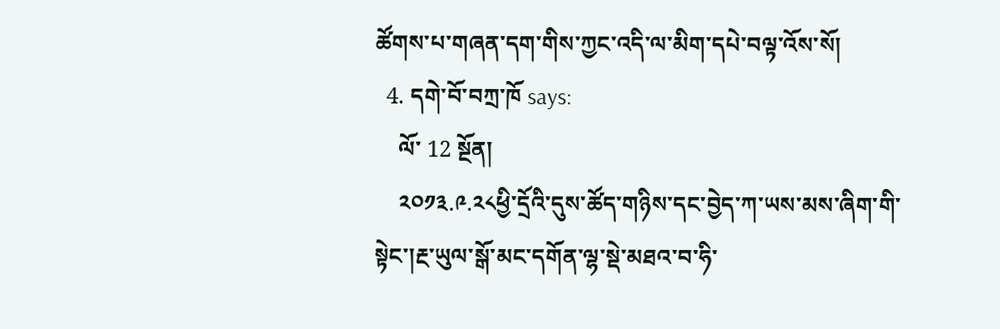ཚོགས་པ་གཞན་དག་གིས་ཀྱང་འདི་ལ་མིག་དཔེ་བལྟ་འོས་སོ།
  4. དགེ་བོ་བཀྲ་ཁོ says:
    ལོ་ 12 སྔོན།
    ༢༠༡༣.༩.༢༨ཕྱི་དྲོའི་དུས་ཚོད་གཉིས་དང་བྱེད་ཀ་ཡས་མས་ཞིག་གི་སྟེང་།རྔ་ཡུལ་སྒོ་མང་དགོན་ལྷ་སྡེ་མཐའ་བ་ཧི་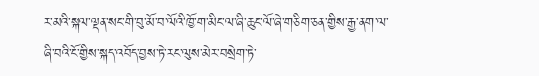ར་མའི་སྐལ་ལྡན་སང་གི་བུ་མོ་བ་ལོའི་ཁྱོ་ག་མིང་ལ་ཞི་ཆུང་ལོ་ཞེ་གཅིག་ཅན་གྱིས་རྒྱ་ནག་ལ་ཞི་བའི་ངོ་གྱིས་སྐད་འབོད་བྱས་ཏེ་རང་ལུས་མེར་བསྲེག་ཏེ་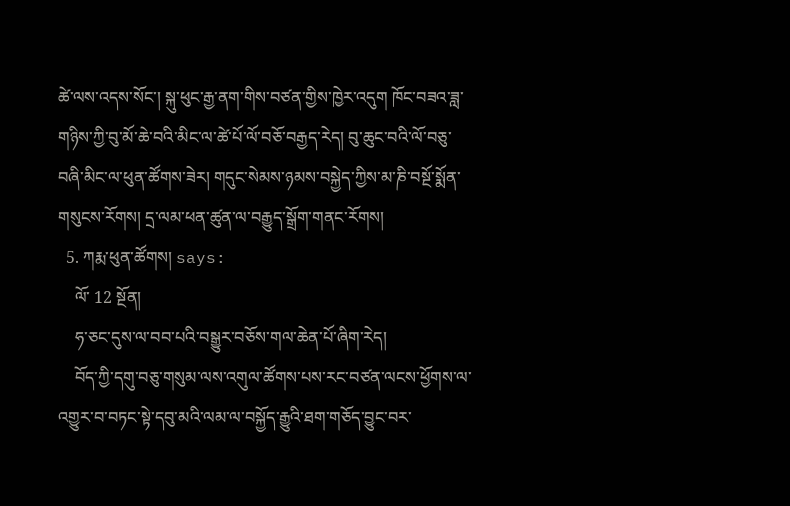ཚེ་ལས་འདས་སོང་། སྐུ་ཕུང་རྒྱ་ནག་གིས་བཙན་གྱིས་ཁྱེར་འདུག ཁོང་བཟའ་ཟླ་གཉིས་ཀྱི་བུ་མོ་ཆེ་བའི་མིང་ལ་ཚེ་པོ་ལོ་བཅོ་བརྒྱད་རེད། བུ་ཆུང་བའི་ལོ་བཅུ་བཞི་མིང་ལ་ཕུན་ཚོགས་ཟེར། གདུང་སེམས་ཉམས་བསྐྱེད་ཀྱིས་མ་ཎི་བསྔོ་སྨོན་གསུངས་རོགས། དྲ་ལམ་ཕན་ཚུན་ལ་བརྒྱུད་སྒྲོག་གནང་རོགས།
  5. ཀརྨ་ཕུན་ཚོགས། says:
    ལོ་ 12 སྔོན།
    ཧ་ཅང་དུས་ལ་བབ་པའི་བསྒྱུར་བཅོས་གལ་ཆེན་པོ་ཞིག་རེད།
    བོད་ཀྱི་དགུ་བཅུ་གསུམ་ལས་འགུལ་ཚོགས་པས་རང་བཙན་ལངས་ཕྱོགས་ལ་འགྱུར་བ་བཏང་སྟེ་དབུ་མའི་ལམ་ལ་བསྐྱོད་རྒྱུའི་ཐག་གཅོད་བྱུང་བར་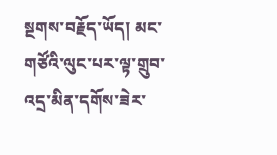སྔགས་བརྗོད་ཡོད། མང་གཙོའི་ལུང་པར་ལྟ་གྲུབ་འདྲ་མིན་དགོས་ཟེར་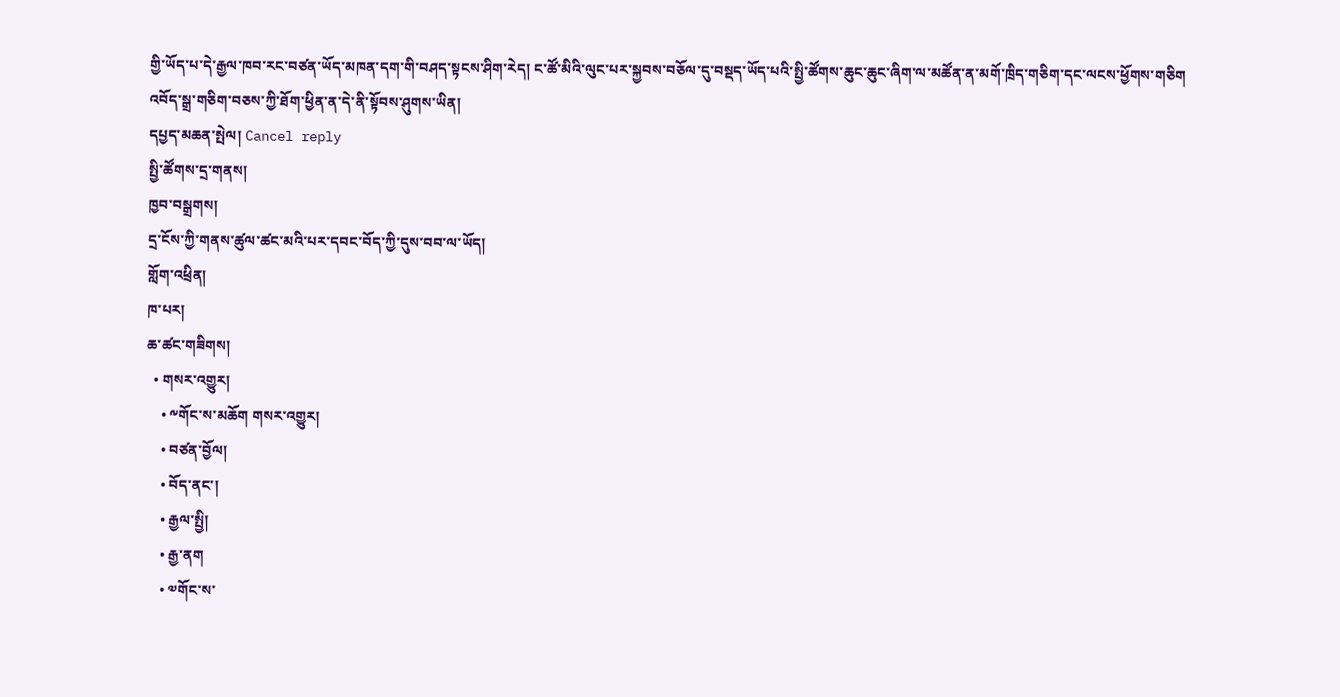གྱི་ཡོད་པ་དེ་རྒྱལ་ཁབ་རང་བཙན་ཡོད་མཁན་དག་གི་བཤད་སྟངས་ཤིག་རེད། ང་ཚོ་མིའི་ལུང་པར་སྐྱབས་བཅོལ་དུ་བསྡད་ཡོད་པའི་སྤྱི་ཚོགས་ཆུང་ཆུང་ཞིག་ལ་མཚོན་ན་མགོ་ཁྲིད་གཅིག་དང་ལངས་ཕྱོགས་གཅིག འབོད་སྒྲ་གཅིག་བཅས་ཀྱི་ཐོག་ཕྱིན་ན་དེ་ནི་སྟོབས་ཤུགས་ཡིན།
དཔྱད་མཆན་སྤེལ། Cancel reply
སྤྱི་ཚོགས་དྲ་གནས།
ཁྱབ་བསྒྲགས།
དྲ་ངོས་ཀྱི་གནས་ཚུལ་ཚང་མའི་པར་དབང་བོད་ཀྱི་དུས་བབ་ལ་ཡོད།
གློག་འཕྲིན།
ཁ་པར།
ཆ་ཚང་གཟིགས།
  • གསར་འགྱུར།
    • ༸གོང་ས་མཆོག གསར་འགྱུར།
    • བཙན་བྱོལ།
    • བོད་ནང་།
    • རྒྱལ་སྤྱི།
    • རྒྱ་ནག
    • ༧གོང་ས་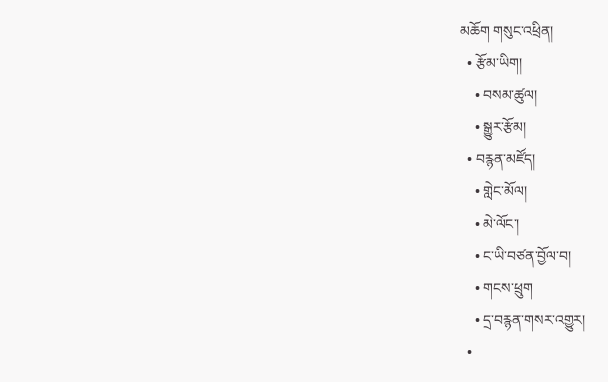མཆོག གསུང་འཕྲིན།
  • རྩོམ་ཡིག།
    • བསམ་ཚུལ།
    • སྒྱུར་རྩོམ།
  • བརྙན་མཛོད།
    • གླེང་མོལ།
    • མེ་ལོང་།
    • ང་ཡི་བཙན་བྱོལ་བ།
    • གངས་ཕྲུག
    • དྲ་བརྙན་གསར་འགྱུར།
  •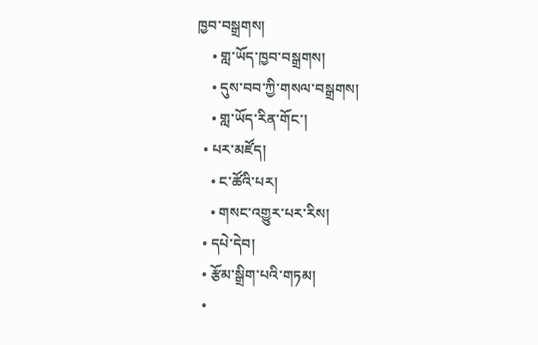ཁྱབ་བསྒྲགས།
    • གླ་ཡོད་ཁྱབ་བསྒྲགས།
    • དུས་བབ་ཀྱི་གསལ་བསྒྲགས།
    • གླ་ཡོད་རིན་གོང་།
  • པར་མཛོད།
    • ང་ཚོའི་པར།
    • གསང་འགྱུར་པར་རིས།
  • དཔེ་དེབ།
  • རྩོམ་སྒྲིག་པའི་གཏམ།
  •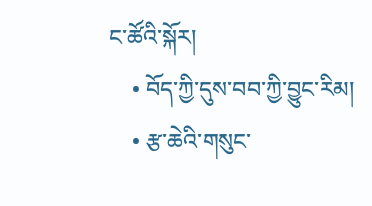ང་ཚོའི་སྐོར།
    • བོད་ཀྱི་དུས་བབ་ཀྱི་བྱུང་རིམ།
    • རྩ་ཆེའི་གསུང་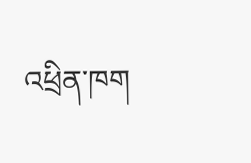འཕྲིན་ཁག